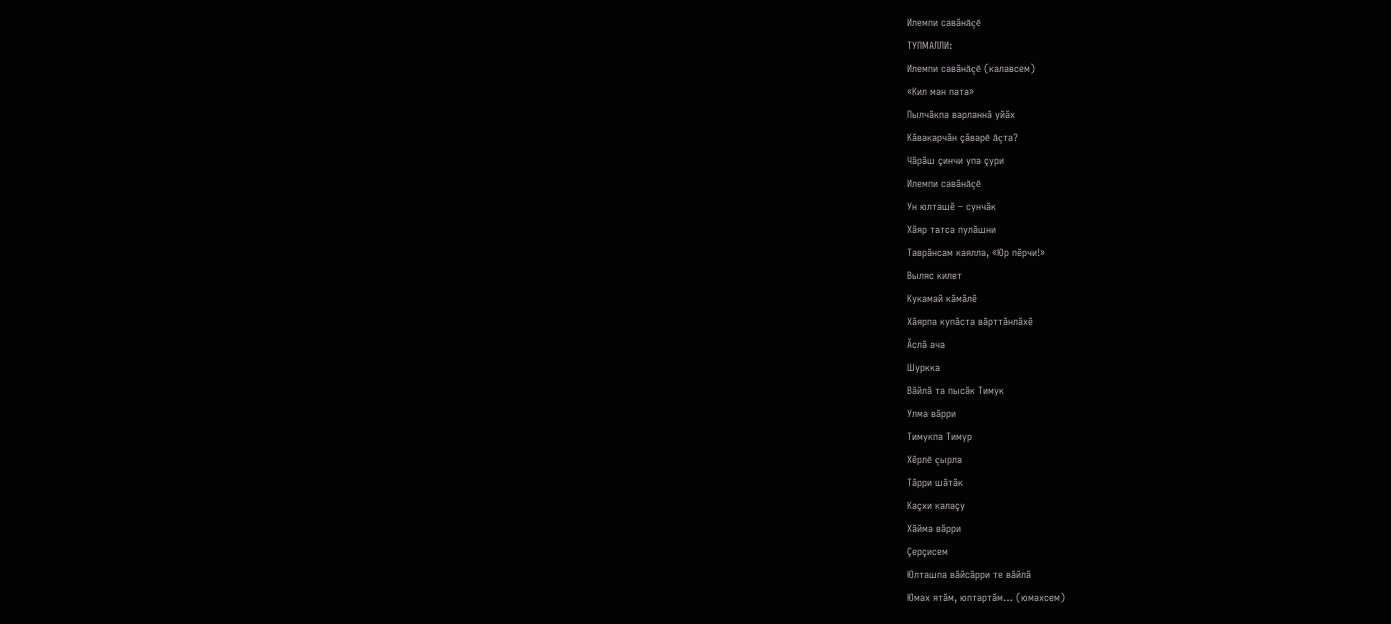Илемпи савăнăçĕ
ТУПМАЛЛИ:
Илемпи савăнăçĕ (калавсем)
«Кил ман пата»
Пылчăкпа варланнă уйăх
Кăвакарчăн çăварĕ ăçта?
Чăрăш çинчи упа çури
Илемпи савăнăçĕ
Ун юлташĕ – сунчăк
Хăяр татса пулăшни
Таврăнсам каялла, «Юр пĕрчи!»
Выляс килет
Кукамай кăмăлĕ
Хăярпа купăста вăрттăнлăхĕ
Ăслă ача
Шуркка
Вăйлă та пысăк Тимук
Улма вăрри
Тимукпа Тимур
Хĕрлĕ çырла
Тăрри шăтăк
Каçхи калаçу
Хăйма вăрри
Çерçисем
Юлташпа вăйсăрри те вăйлă
Юмах ятăм, юптартăм… (юмахсем)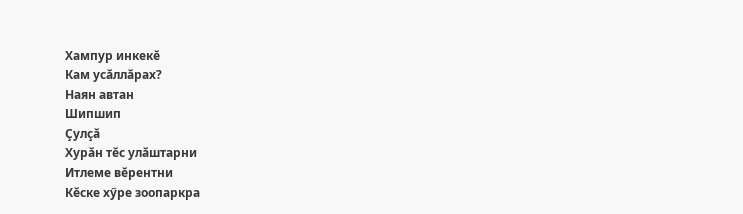Хампур инкекĕ
Кам усăллăрах?
Наян автан
Шипшип
Çулçă
Хурăн тĕс улăштарни
Итлеме вĕрентни
Кĕске хӳре зоопаркра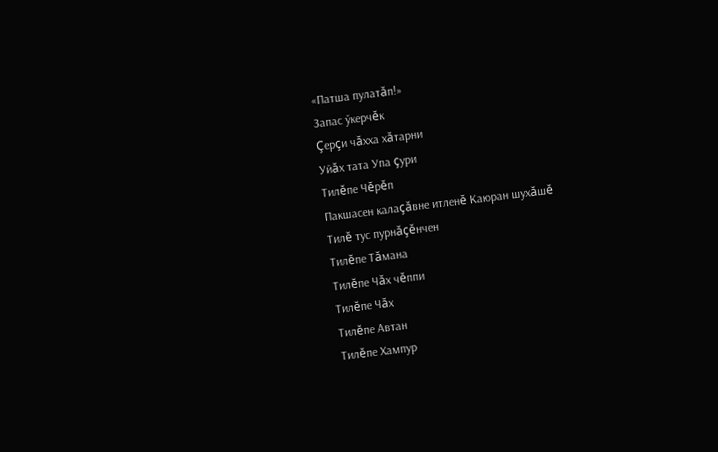«Патша пулатăп!»
Запас ӳкерчĕк
Çерçи чăхха хăтарни
Уйăх тата Упа çури
Тилĕпе Чĕрĕп
Пакшасен калаçăвне итленĕ Каюран шухăшĕ
Тилĕ тус пурнăçĕнчен
Тилĕпе Тăмана
Тилĕпе Чăх чĕппи
Тилĕпе Чăх
Тилĕпе Автан
Тилĕпе Хампур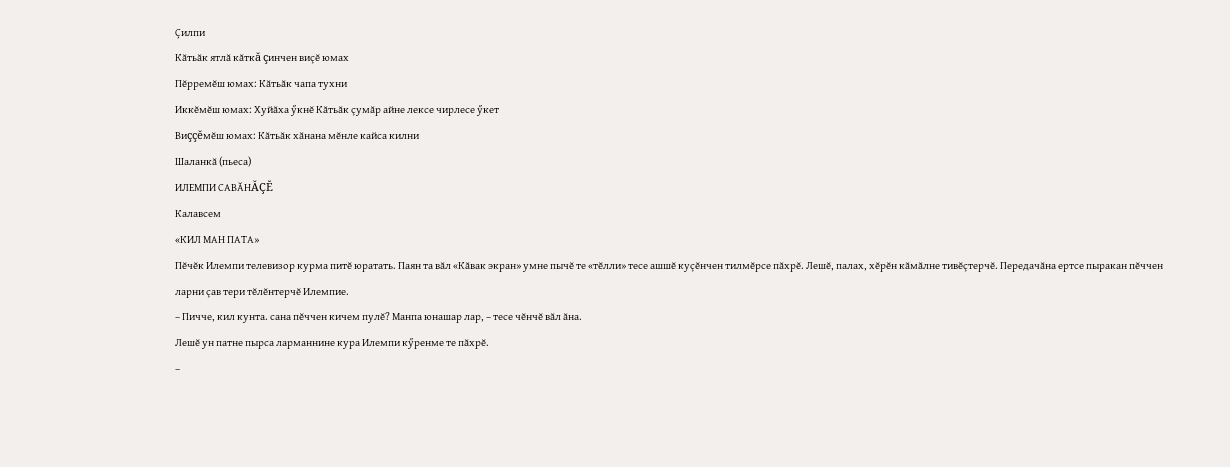Çилпи
Кăтьăк ятлă кăткă çинчен виçĕ юмах
Пĕрремĕш юмах: Кăтьăк чапа тухни
Иккĕмĕш юмах: Хуйăха ӳкнĕ Кăтьăк çумăр айне лексе чирлесе ӳкет
Виççĕмĕш юмах: Кăтьăк хăнана мĕнле кайса килни
Шаланкă (пьеса)
ИЛЕМПИ САВĂНĂÇĔ
Калавсем
«КИЛ МАН ПАТА»
Пĕчĕк Илемпи телевизор курма питĕ юратать. Паян та вăл «Кăвак экран» умне пычĕ те «тĕлли» тесе ашшĕ куçĕнчен тилмĕрсе пăхрĕ. Лешĕ, палах, хĕрĕн кăмăлне тивĕçтерчĕ. Передачăна ертсе пыракан пĕччен ларни çав тери тĕлĕнтерчĕ Илемпие.
– Пичче, кил кунта. сана пĕччен кичем пулĕ? Манпа юнашар лар, – тесе чĕнчĕ вăл ăна.
Лешĕ ун патне пырса ларманнине кура Илемпи кӳренме те пăхрĕ.
–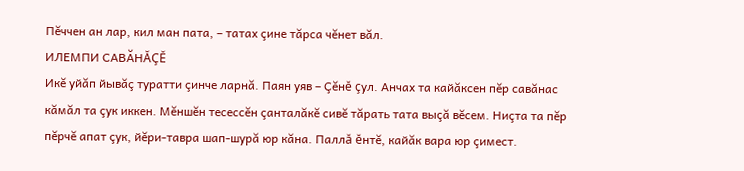Пĕччен ан лар, кил ман пата, – татах çине тăрса чĕнет вăл.
ИЛЕМПИ САВĂНĂÇĔ
Икĕ уйăп йывăç туратти çинче ларнă. Паян уяв – Çĕнĕ çул. Анчах та кайăксен пĕр савăнас кăмăл та çук иккен. Мĕншĕн тесессĕн çанталăкĕ сивĕ тăрать тата выçă вĕсем. Ниçта та пĕр пĕрчĕ апат çук, йĕри-тавра шап-шурă юр кăна. Паллă ĕнтĕ, кайăк вара юр çимест.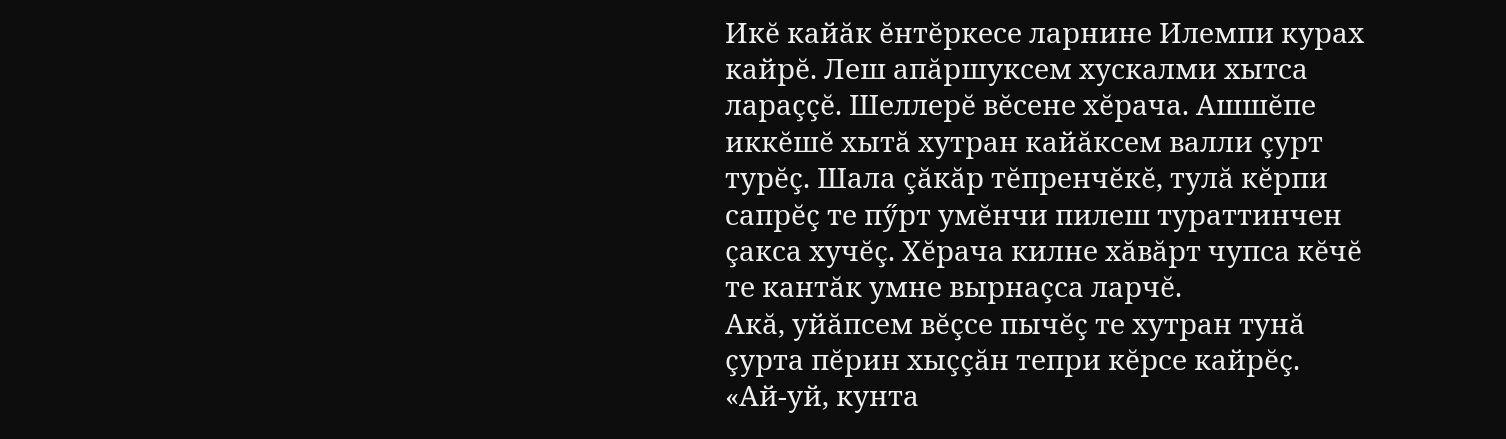Икĕ кайăк ĕнтĕркесе ларнине Илемпи курах кайрĕ. Леш апăршуксем хускалми хытса лараççĕ. Шеллерĕ вĕсене хĕрача. Ашшĕпе иккĕшĕ хытă хутран кайăксем валли çурт турĕç. Шала çăкăр тĕпренчĕкĕ, тулă кĕрпи сапрĕç те пӳрт умĕнчи пилеш тураттинчен çакса хучĕç. Хĕрача килне хăвăрт чупса кĕчĕ те кантăк умне вырнаçса ларчĕ.
Акă, уйăпсем вĕçсе пычĕç те хутран тунă çурта пĕрин хыççăн тепри кĕрсе кайрĕç.
«Ай-уй, кунта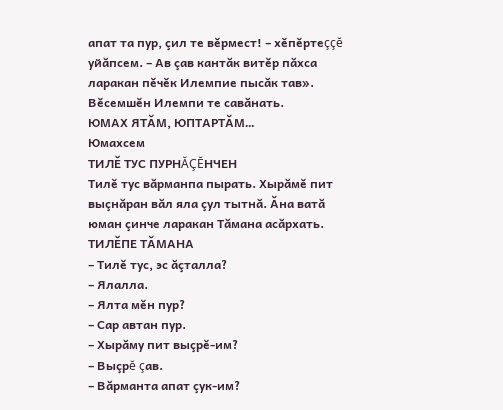апат та пур, çил те вĕрмест! – хĕпĕртеççĕ уйăпсем. – Ав çав кантăк витĕр пăхса ларакан пĕчĕк Илемпие пысăк тав».
Вĕсемшĕн Илемпи те савăнать.
ЮМАХ ЯТĂМ, ЮПТАРТĂМ…
Юмахсем
ТИЛĔ ТУС ПУРНĂÇĔНЧЕН
Тилĕ тус вăрманпа пырать. Хырăмĕ пит выçнăран вăл яла çул тытнă. Ăна ватă юман çинче ларакан Тăмана асăрхать.
ТИЛĔПЕ ТĂМАНА
– Тилĕ тус, эс ăçталла?
– Ялалла.
– Ялта мĕн пур?
– Сар автан пур.
– Хырăму пит выçрĕ-им?
– Выçрĕ çав.
– Вăрманта апат çук-им?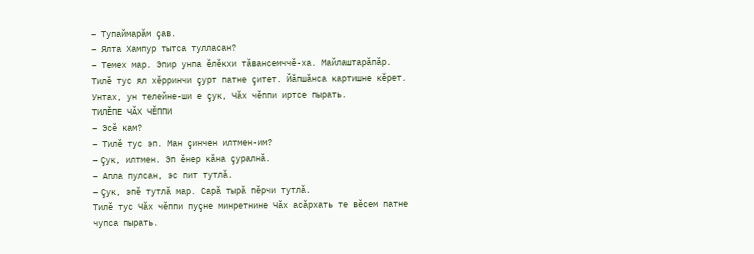– Тупаймарăм çав.
– Ялта Хампур тытса тулласан?
– Темех мар. Эпир унпа ĕлĕкхи тăвансемччĕ-ха. Майлаштарăпăр.
Тилĕ тус ял хĕрринчи çурт патне çитет. Йăпшăнса картишне кĕрет. Унтах, ун телейне-ши е çук, Чăх чĕппи иртсе пырать.
ТИЛĔПЕ ЧĂХ ЧĔППИ
– Эсĕ кам?
– Тилĕ тус эп. Ман çинчен илтмен-им?
– Çук, илтмен. Эп ĕнер кăна çуралнă.
– Апла пулсан, эс пит тутлă.
– Çук, эпĕ тутлă мар. Сарă тырă пĕрчи тутлă.
Тилĕ тус Чăх чĕппи пуçне минретнине Чăх асăрхать те вĕсем патне чупса пырать.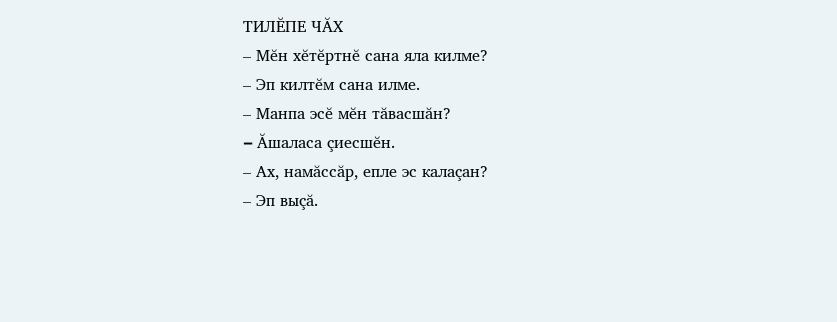ТИЛĔПЕ ЧĂХ
– Мĕн хĕтĕртнĕ сана яла килме?
– Эп килтĕм сана илме.
– Манпа эсĕ мĕн тăвасшăн?
– Ăшаласа çиесшĕн.
– Ах, намăссăр, епле эс калаçан?
– Эп выçă.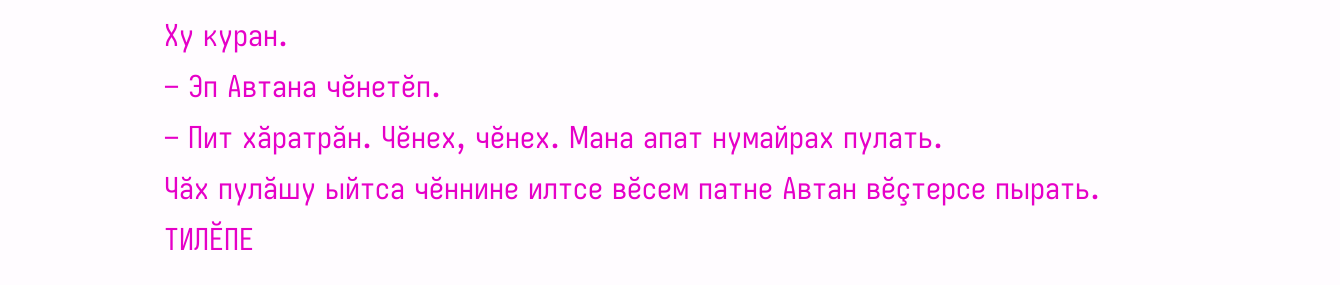Ху куран.
– Эп Автана чĕнетĕп.
– Пит хăратрăн. Чĕнех, чĕнех. Мана апат нумайрах пулать.
Чăх пулăшу ыйтса чĕннине илтсе вĕсем патне Автан вĕçтерсе пырать.
ТИЛĔПЕ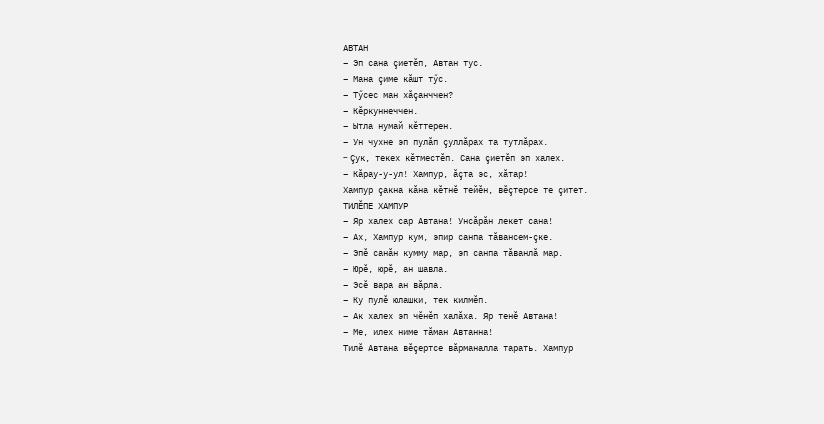АВТАН
– Эп сана çиетĕп, Автан тус.
– Мана çиме кăшт тӳс.
– Тӳсес ман хăçанччен?
– Кĕркуннеччен.
– Ытла нумай кĕттерен.
– Ун чухне эп пулăп çуллăрах та тутлăрах.
– Çук, текех кĕтместĕп. Сана çиетĕп эп халех.
– Кăрау-у-ул! Хампур, ăçта эс, хăтар!
Хампур çакна кăна кĕтнĕ тейĕн, вĕçтерсе те çитет.
ТИЛĔПЕ ХАМПУР
– Яр халех сар Автана! Унсăрăн лекет сана!
– Ах, Хампур кум, эпир санпа тăвансем-çке.
– Эпĕ санăн кумму мар, эп санпа тăванлă мар.
– Юрĕ, юрĕ, ан шавла.
– Эсĕ вара ан вăрла.
– Ку пулĕ юлашки, тек килмĕп.
– Ак халех эп чĕнĕп халăха. Яр тенĕ Автана!
– Ме, илех ниме тăман Автанна!
Тилĕ Автана вĕçертсе вăрманалла тарать. Хампур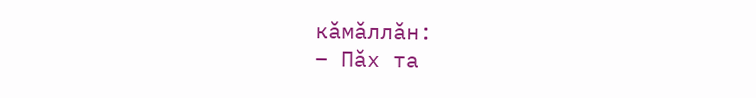кăмăллăн:
– Пăх та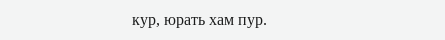кур, юрать хам пур.